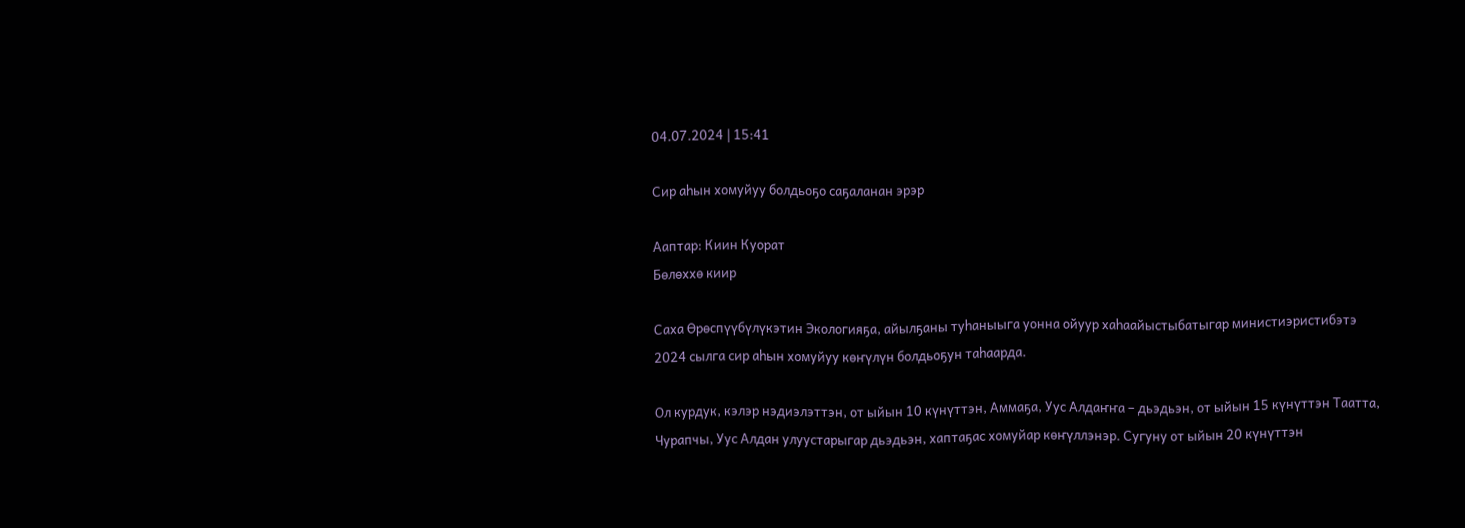04.07.2024 | 15:41

Сир аһын хомуйуу болдьоҕо саҕаланан эрэр

Ааптар: Киин Куорат
Бөлөххө киир

Саха Өрөспүүбүлүкэтин Экологияҕа, айылҕаны туһаныыга уонна ойуур хаһаайыстыбатыгар министиэристибэтэ 2024 сылга сир аһын хомуйуу көҥүлүн болдьоҕун таһаарда.

Ол курдук, кэлэр нэдиэлэттэн, от ыйын 10 күнүттэн, Аммаҕа, Уус Алдаҥҥа – дьэдьэн, от ыйын 15 күнүттэн Таатта, Чурапчы, Уус Алдан улуустарыгар дьэдьэн, хаптаҕас хомуйар көҥүллэнэр. Сугуну от ыйын 20 күнүттэн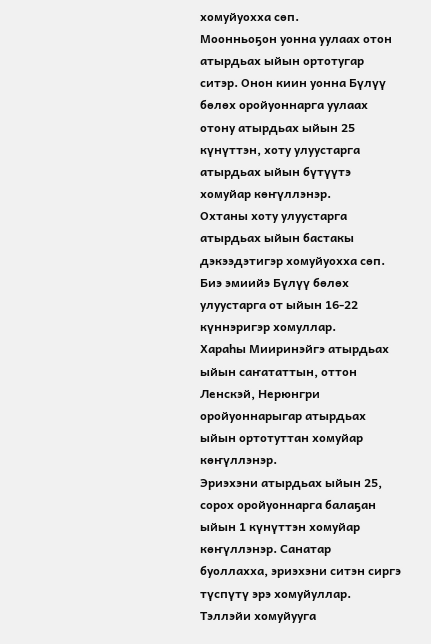хомуйуохха сөп.
Моонньоҕон уонна уулаах отон атырдьах ыйын ортотугар ситэр. Онон киин уонна Бүлүү бөлөх оройуоннарга уулаах отону атырдьах ыйын 25 күнүттэн, хоту улуустарга атырдьах ыйын бүтүүтэ хомуйар көҥүллэнэр.
Охтаны хоту улуустарга атырдьах ыйын бастакы дэкээдэтигэр хомуйуохха сөп.
Биэ эмиийэ Бүлүү бөлөх улуустарга от ыйын 16-22 күннэригэр хомуллар.
Хараһы Мииринэйгэ атырдьах ыйын саҥататтын, оттон Ленскэй, Нерюнгри оройуоннарыгар атырдьах ыйын ортотуттан хомуйар көҥүллэнэр.
Эриэхэни атырдьах ыйын 25, сорох оройуоннарга балаҕан ыйын 1 күнүттэн хомуйар көҥүллэнэр. Санатар буоллахха, эриэхэни ситэн сиргэ түспүтү эрэ хомуйуллар.
Тэллэйи хомуйууга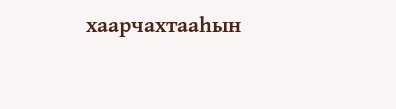хаарчахтааһын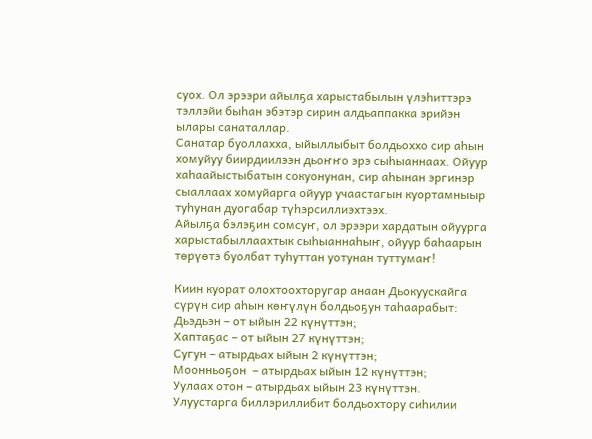суох. Ол эрээри айылҕа харыстабылын үлэһиттэрэ тэллэйи быһан эбэтэр сирин алдьаппакка эрийэн ылары санаталлар.
Санатар буоллахха, ыйыллыбыт болдьоххо сир аһын хомуйуу биирдиилээн дьоҥҥо эрэ сыһыаннаах. Ойуур хаһаайыстыбатын сокуонунан, сир аһынан эргинэр сыаллаах хомуйарга ойуур учаастагын куортамныыр туһунан дуогабар түһэрсиллиэхтээх.
Айылҕа бэлэҕин сомсуҥ, ол эрээри хардатын ойуурга харыстабыллаахтык сыһыаннаһыҥ, ойуур баһаарын төрүөтэ буолбат туһуттан уотунан туттумаҥ!

Киин куорат олохтоохторугар анаан Дьокуускайга сүрүн сир аһын көҥүлүн болдьоҕун таһаарабыт:
Дьэдьэн – от ыйын 22 күнүттэн;
Хаптаҕас – от ыйын 27 күнүттэн;
Сугун – атырдьах ыйын 2 күнүттэн;
Моонньоҕон  – атырдьах ыйын 12 күнүттэн;
Уулаах отон – атырдьах ыйын 23 күнүттэн.
Улуустарга биллэриллибит болдьохтору сиһилии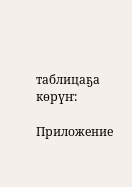таблицаҕа көрүҥ:

Приложение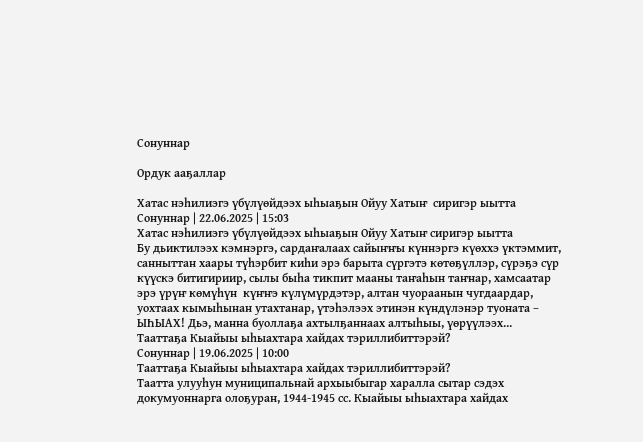Сонуннар

Ордук ааҕаллар

Хатас нэһилиэгэ үбүлүөйдээх ыһыаҕын Ойуу Хатыҥ  сиригэр ыытта
Сонуннар | 22.06.2025 | 15:03
Хатас нэһилиэгэ үбүлүөйдээх ыһыаҕын Ойуу Хатыҥ сиригэр ыытта
Бу дьиктилээх кэмнэргэ, сардаҥалаах сайыҥҥы күннэргэ күөххэ үктэммит, санныттан хаары түһэрбит киһи эрэ барыта сүргэтэ көтөҕүллэр, сүрэҕэ сүр күүскэ битигириир, сылы быһа тикпит мааны таҥаһын таҥнар, хамсаатар эрэ үрүҥ көмүһүн  күҥҥэ күлүмүрдэтэр, алтан чуораанын чугдаардар, уохтаах кымыһынан утахтанар, үтэһэлээх этинэн күндүлэнэр туоната – ЫҺЫАХ! Дьэ, манна буоллаҕа ахтылҕаннаах алтыһыы, үөрүүлээх...
Тааттаҕа Кыайыы ыһыахтара хайдах тэриллибиттэрэй?
Сонуннар | 19.06.2025 | 10:00
Тааттаҕа Кыайыы ыһыахтара хайдах тэриллибиттэрэй?
Таатта улууһун муниципальнай архыыбыгар харалла сытар сэдэх докумуоннарга олоҕуран, 1944-1945 сс. Кыайыы ыһыахтара хайдах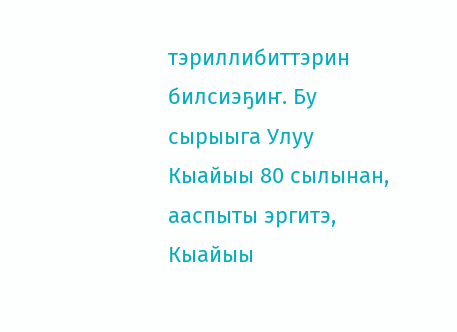тэриллибиттэрин билсиэҕиҥ. Бу сырыыга Улуу Кыайыы 80 сылынан, ааспыты эргитэ, Кыайыы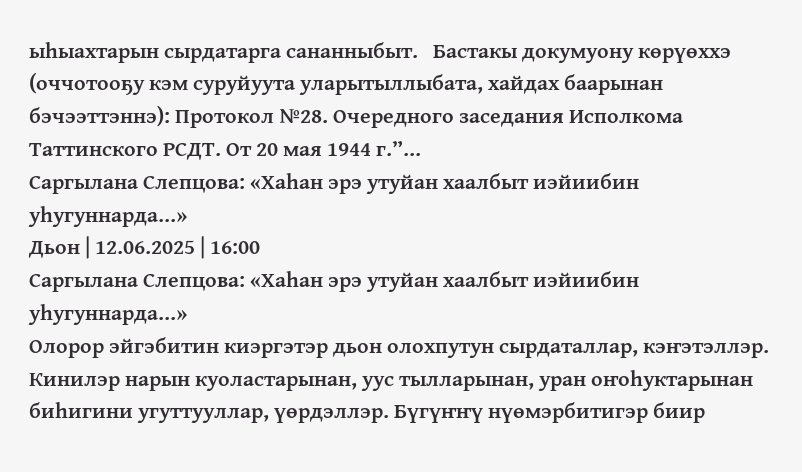ыһыахтарын сырдатарга сананныбыт.   Бастакы докумуону көрүөххэ (оччотооҕу кэм суруйуута уларытыллыбата, хайдах баарынан бэчээттэннэ): Протокол №28. Очередного заседания Исполкома  Таттинского РСДТ. От 20 мая 1944 г.”...
Саргылана Слепцова: «Хаһан эрэ утуйан хаалбыт иэйиибин уһугуннарда...»
Дьон | 12.06.2025 | 16:00
Саргылана Слепцова: «Хаһан эрэ утуйан хаалбыт иэйиибин уһугуннарда...»
Олорор эйгэбитин киэргэтэр дьон олохпутун сырдаталлар, кэҥэтэллэр. Кинилэр нарын куоластарынан, уус тылларынан, уран оҥоһуктарынан биһигини угуттууллар, үөрдэллэр. Бүгүҥҥү нүөмэрбитигэр биир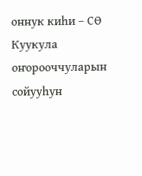оннук киһи – СӨ Куукула оҥорооччуларын сойууһун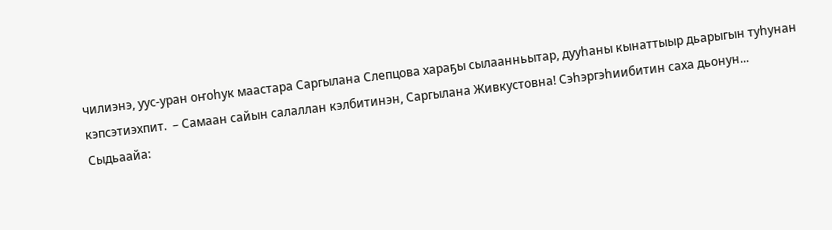чилиэнэ, уус-уран оҥоһук маастара Саргылана Слепцова хараҕы сылаанньытар, дууһаны кынаттыыр дьарыгын туһунан кэпсэтиэхпит.  – Самаан сайын салаллан кэлбитинэн, Саргылана Живкустовна! Сэһэргэһиибитин саха дьонун...
Сыдьаайа: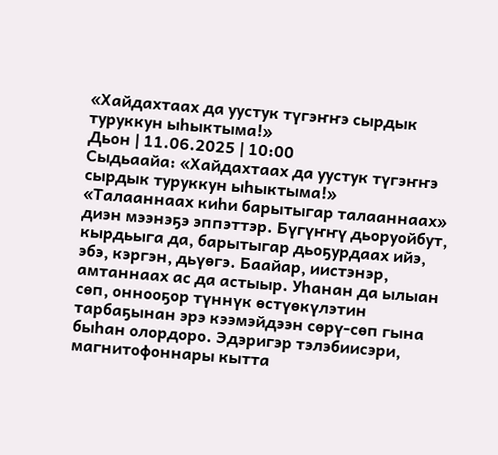«Хайдахтаах да уустук түгэҥҥэ сырдык туруккун ыһыктыма!»
Дьон | 11.06.2025 | 10:00
Сыдьаайа: «Хайдахтаах да уустук түгэҥҥэ сырдык туруккун ыһыктыма!»
«Талааннаах киһи барытыгар талааннаах» диэн мээнэҕэ эппэттэр. Бүгүҥҥү дьоруойбут, кырдьыга да, барытыгар дьоҕурдаах ийэ, эбэ, кэргэн, дьүөгэ. Баайар, иистэнэр, амтаннаах ас да астыыр. Уһанан да ылыан сөп, оннооҕор түннүк өстүөкүлэтин тарбаҕынан эрэ кээмэйдээн сөрү-сөп гына быһан олордоро. Эдэригэр тэлэбиисэри, магнитофоннары кытта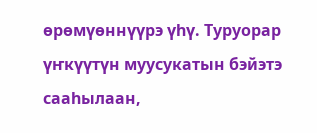өрөмүөннүүрэ үһү. Туруорар үҥкүүтүн муусукатын бэйэтэ сааһылаан,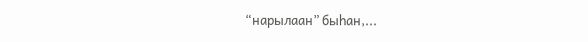“нарылаан” быһан,...